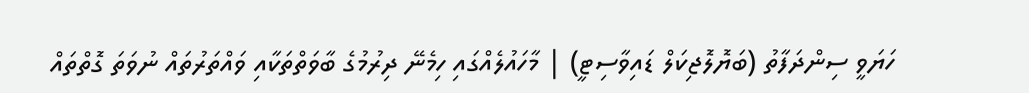ހަޔަވީ ސިންދަފާތު (ބަޔޮލޮޖިކަލް ޑައިވާސިޓީ) | މާހައުލެއްގައި ހިމެނޭ ދިރުމުގެ ބާވަތްތަކާއި ވައްތަރުތައް ނުވަތަ ގޮތްތައް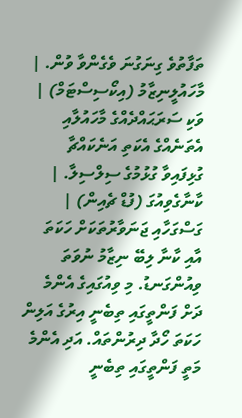ތަފާތުވެ ގިނަގުނަ ވެގެންވާ ވުން. |
މާހައުލީނިޒާމު (އިކޯސިސްޓަމް) | ވަކި ސަރަޙައްދެއްގެ މާހައުލާއި އެތަނެއްގެ އެކަތި އަނެކައްޗާ ގުޅިފައިވާ ގުޅުމުގެ ސިލްސިލާ. |
ކާނާގެވިއުގަ (ފުޑް ޗެއިން) | ގަސްގަހާއި ޖަނަވާރުތަކަށް ހަކަތަ އާއި ކާނާ ލިބޭ ނިޒާމު ނުވަތަ ވިއުންގަނޑު. މި ވިއުގައިގެ އެންމެ ދަށް ފަންތީގައި ތިބެނީ އިރުގެ އަލިން ހަކަތަ ހޯދާ ދިރުންތައް. އަދި އެންމެ މަތީ ފަންތީގައި ތިބެނީ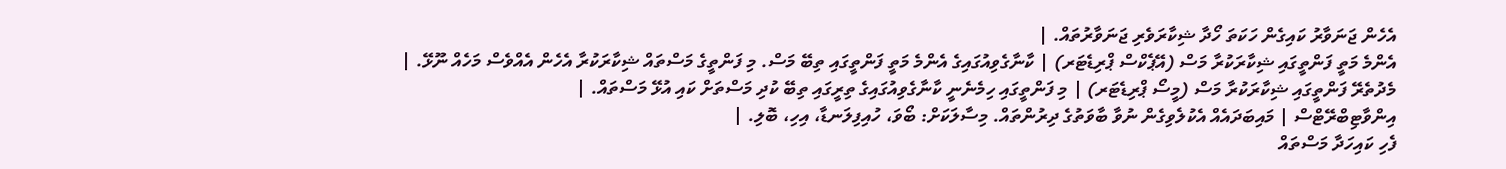އެހެން ޖަނަވާރު ކައިގެން ހަކަތަ ހޯދާ ޝިކާރަވެރި ޖަނަވާރުތައް. |
އެންމެ މަތީ ފަންތީގައި ޝިކާރަކުރާ މަސް (އޭޕެކްސް ޕްރިޑެޓަރ) | ކާނާގެވިއުގައިގެ އެންމެ މަތީ ފަންތީގައި ތިބޭ މަސް. މި ފަންތީގެ މަސްތައް ޝިކާރަކުރާ އެހެން އެއްވެސް މަހެއް ނޫޅޭ. |
މެދުތެރޭ ފަންތީގައި ޝިކާރަކުރާ މަސް (މީސޯ ޕްރިޑެޓަރ) | މި ފަންތީގައި ހިމެނެނީ ކާނާގެވިއުގައިގެ ތިރީގައި ތިބޭ ކުދި މަސްތަށް ކައި އުޅޭ މަސްތައް. |
އިންވާޓިބްރޭޓްސް | މައިބަދައެއް އެކުލެވިގެން ނުވާ ބާވަތުގެ ދިރުންތައް. މިސާލަކަށް: ބޯވަ، ހުއިފިލަނޑާ، އިހި، ބޮލި. |
ފެހި ކައިހަދާ މަސްތައް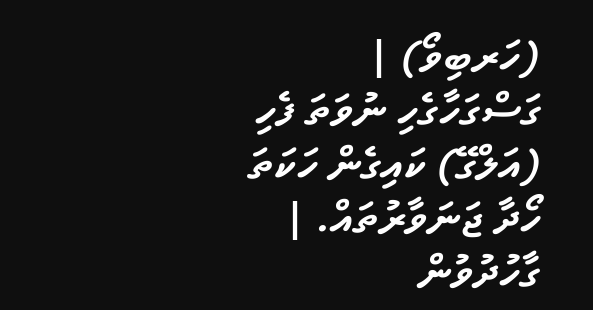(ހަރބިވޯ) | ގަސްގަހާގެހި ނުވަތަ ފެހި (އަލްގޭ) ކައިގެން ހަކަތަ ހޯދާ ޖަނަވާރުތައް. |
ގާހުދުވުން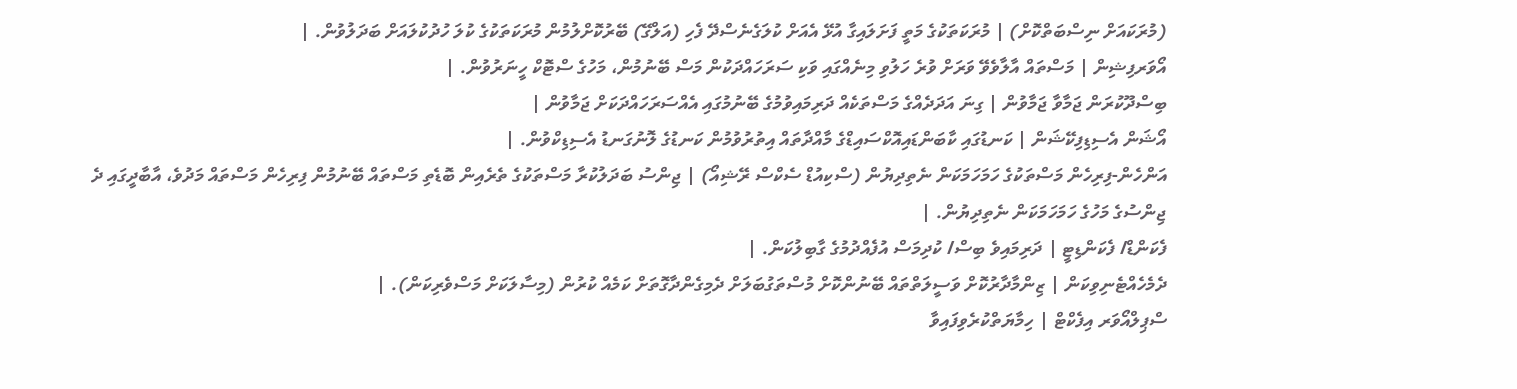(މުރަކައަށް ނިސްބަތްކޮށް) | މުރަކަތަކުގެ މަތީ ފަށަލައިގާ އުޅޭ އެއަށް ކުލަގެނެސްދޭ ފެހި (އަލްގޭ) ބޭރުކޮށްލުމުން މުރަކަތަކުގެ ކުލަ ހުދުކުލައަށް ބަދަލުވުން. |
އޯވަރފިޝިން | މަސްތައް އާލާވެވޭ ވަރަށް ވުރެ ހަލުވި މިނެއްގައި ވަކި ސަރަހައްދަކުން މަސް ބޭނުމުން، މަހުގެ ސްޓޮކް ހީނަރުވުން. |
ބިސްދޫކުރަން ޖަމާވާ ޖަމާވުން | ގިނަ އަދަދެއްގެ މަސްތަކެއް ދަރިމައިވުމުގެ ބޭނުމުގައި އެއްސަރަހައްދަކަށް ޖަމާވުން |
އޯޝަން އެސިޑިފިކޭޝަން | ކަނޑުގައި ކާބަންޑައިއޮކްސައިޑްގެ މާއްދާތައް އިތުރުވުމުން ކަނޑުގެ ލޮނުގަނޑު އެސިޑިކްވުން. |
އަންހެން-ފިރިހެން މަސްތަކުގެ ހަމަހަމަކަން ނެތިދިޔުން (ސްކިއުޑް ސެކްސް ރޭޝިއޯ) | ޖިންސު ބަދަލުކުރާ މަސްތަކުގެ ތެރެއިން ބޮޑެތި މަސްތައް ބޭނުމުން ފިރިހެން މަސްތައް މަދުވެ، އާބާދީގައި ދެ ޖިންސުގެ މަހުގެ ހަމަހަމަކަން ނެތިދިޔުން. |
ފެކަންޑް/ ފެކަންޑިޓީ | ދަރިމައިވެ ބިސް/ ކުދިމަސް އުފެއްދުމުގެ ގާބިލުކަން. |
ދެމެހެއްޓެނިވިކަން | ޒިންމާދާރުކޮށް ވަސީލަތްތައް ބޭނުންކޮށް މުސްތަގުބަލަށް ދެމިގެންދާގޮތަށް ކަމެއް ކުރުން (މިސާލަކަށް މަސްވެރިކަން). |
ސްޕިލްއޯވަރ އިފެކްޓް | ހިމާޔަތްކުރެވިފައިވާ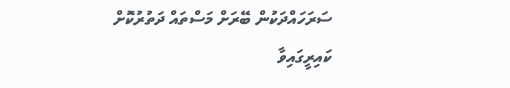ސަރަހައްދަކުން ބޭރަށް މަސްތައް ދަތުރުކޮށް ކައިރީގައިވާ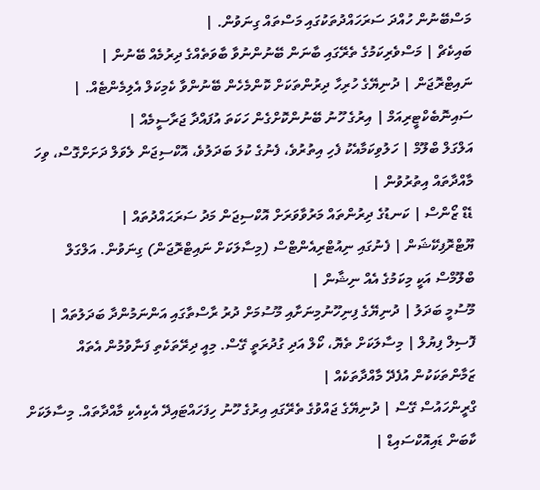މަސްބޭނުން ހުއްދަ ސަރަހައްދުތަކުގައި މަސްތައް ގިނަވުން. |
ބައިކެޗް | މަސްވެރިކަމުގެ ތެރޭގައި ބާނަން ބޭނުންނުވާ ބާވަތެއްގެ ދިރުމެއް ބޭނުން |
ނައިޓްރޮޖަން | ދުނިޔޭގެ ހުރިހާ ދިރުންތަކަށް ކޮންމެހެން ބޭނުންވާ ކެމިކަލް އެލިމެންޓެއް. |
ސައިނޮބެކްޓީރިއަމް | އިރުގެ ހޫނު ބޭނުންކޮށްގެން ހަކަތަ އުފައްދާ ޖަރާސީމެއް |
އަލްގަލް ބްލޫމް | ހަލުވިކަމާއެކު ފެހި އިތުރުވެ، ފެނުގެ ކުލަ ބަދަލުވެ، އޮކްސިޖަން ލެވަލް ދަށަށްގޮސް، ވިހަ މާއްދާތައް އިތުރުވުން |
ޑެޑް ޒޯންސް | ކަނޑުގެ ދިރުންތައް މަރުވާވަރަށް އޮކްސިޖަން މަދު ސަރަޙައްދުތައް |
ޔޫޓްރޮފިކޭޝަން | ފެނުގައި ނިއުޓްރިއެންޓްސް (މިސާލަކަށް ނައިޓްރޮޖަން) ގިނަވުން. އަލްގަލް ބްލޫމްސް އަކީ މިކަމުގެ އެއް ނިޝާން |
މޫސުމީ ބަދަލު | ދުނިޔޭގެ ފިނިހޫނުމިނަށާއި މޫސުމަށް ދުރު ރާސްތާގައި އަންނަމުންދާ ބަދަލުތައް |
ފޮސިލް ފިޔުލް | މިސާލަކަށް ތެޔޮ، ކޯލް އަދި ގުދުރަތީ ގޭސް. މިއީ ދިރޭތަކެތި ފަނާވުމުން އެތައް ޒަމާންތަކަކުން އުފެދޭ މާއްދާތަކެއް |
ގްރީންހައުސް ގޭސް | ދުނިޔޭގެ ޖައްވުގެ ތެރޭގައި އިރުގެ ހޫނު ހިފަހައްޓައިދޭ އެކިއެކި މާއްދާތައް. މިސާލަކަށް ކާބަން ޑައިއޮކްސައިޑް |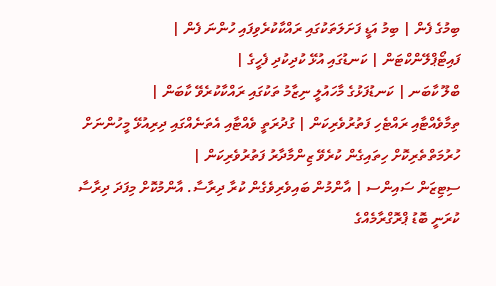ބިމުގެ ފެން | ބިމު އަޑީ ފަށަލަތަކުގައި ރައްކާކުރެވިފައި ހުންނަ ފެން |
ފައިޓޯޕްލޭންކްޓަން | ކަނޑުގައި އުޅޭ ކުދިކުދި ފެހީގެ |
ބްލޫ ކާބަނ | ކަނޑުފަޅުގެ މާހައުލީ ނިޒާމު ތަކުގައި ރައްކާކުރެވޭ ކާބަން |
ތިމާވެއްޓާއި ރައްޓެހި ފަތުރުވެރިކަން | ގުދުރަތީ ވެއްޓާއި އެތަނެއްގައި ދިރިއުޅޭ މީހުންނަށް ހުރުމަތްތެރިކޮށް ހިތައިގެން ކުރެވޭ ޒިންމާދާރު ފަތުރުވެރިކަން |
ސިޓިޒަން ސައިންސ | އާންމުން ބައިވެރިވެގެން ކުރާ ދިރާސާ. އާންމުކޮށް މިފަދަ ދިރާސާ ކުރަނީ ބޮޑު ޕްރޮގްރާމެއްގެ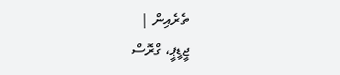ތެރެއިން |
ޖީޑީޕީ، ގްރޮސް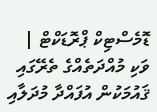ޑޮމެސްޓިކް ޕްރޮޑަކްޓް | ވަކި މުއްދަތެއްގެ ތެރޭގައި ޤައުމަކުން އުފައްދާ މުދަލާއި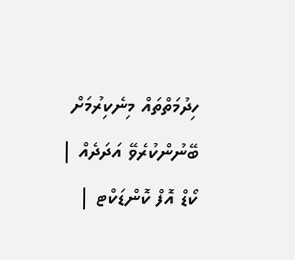ހިދުމަތްތައް މިނެކިރުމަށް ބޭނުންކުރެވޭ އަދަދެއް |
ކޯޑް އޮފް ކޮންޑަކްޓ |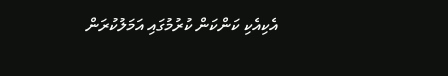އެކިއެކި ކަންކަން ކުރުމުގައި އަމަލުކުރަން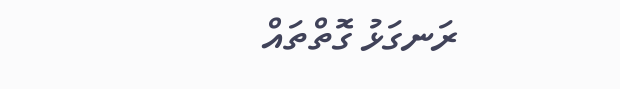ރަނގަޅު ގޮތްތައް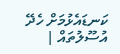ކަނޑައެޅުމަށް ހެދޭ އުސޫލުތައް |